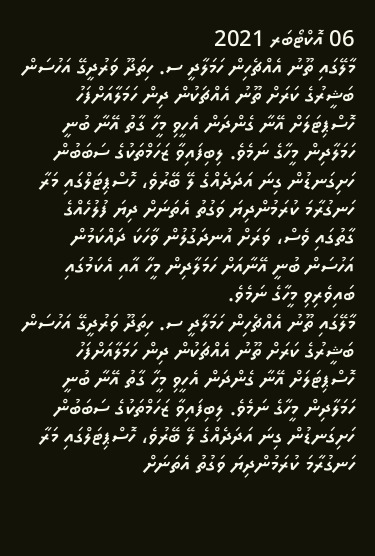06 އޮކްޓޯބަރ 2021
މާލޭގައި ތޫނު އެއްޗެހިން ހަމަލާދީ ސ. ހިތަދޫ ވަރުދީގޭ އަހުސަން ބަޝީރުގެ ކަރަށް ތޫނު އެއްޗަކުން ދިން ހަމަލާއަށްފަހު ހޮސްޕިޓަލަށް އޭނާ ގެންދަން އެހީވި މީހާ ގާތު އޭނާ ބުނީ ހަމަލާދިން މީހާގެ ނަމެވެ. ލިބިފައިވާ ޒަހަމްތަކުގެ ސަބަބުން ހަށިގަނޑުން ގިނަ އަދަދެއްގެ ލޭ ބޭރުވެ، ހޮސްޕިޓަލްގައި މަރާ ހަނގުރާމަ ކުރަމުންދިޔަ ވަގުތު އެތަނަށް ދިޔަ ފުލުހެއްގެ ގާތުގައި ވެސް، ވަރަށް އުނދަގުލުން ވާހަކަ ދައްކަމުން އަހުސަން ބުނީ އޭނާއަށް ހަމަލާދިން މީހާ އާއި އެކަމުގައި ބައިވެރިވި މީހާގެ ނަމެވެ.
މާލޭގައި ތޫނު އެއްޗެހިން ހަމަލާދީ ސ. ހިތަދޫ ވަރުދީގޭ އަހުސަން ބަޝީރުގެ ކަރަށް ތޫނު އެއްޗަކުން ދިން ހަމަލާއަށްފަހު ހޮސްޕިޓަލަށް އޭނާ ގެންދަން އެހީވި މީހާ ގާތު އޭނާ ބުނީ ހަމަލާދިން މީހާގެ ނަމެވެ. ލިބިފައިވާ ޒަހަމްތަކުގެ ސަބަބުން ހަށިގަނޑުން ގިނަ އަދަދެއްގެ ލޭ ބޭރުވެ، ހޮސްޕިޓަލްގައި މަރާ ހަނގުރާމަ ކުރަމުންދިޔަ ވަގުތު އެތަނަށް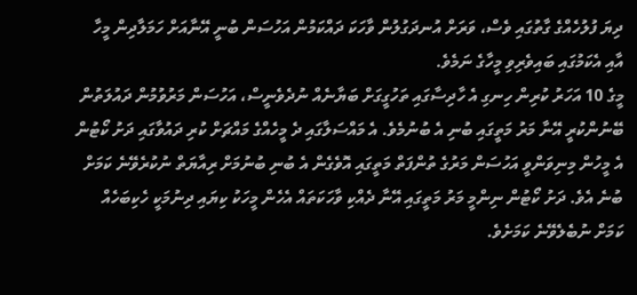ދިޔަ ފުލުހެއްގެ ގާތުގައި ވެސް، ވަރަށް އުނދަގުލުން ވާހަކަ ދައްކަމުން އަހުސަން ބުނީ އޭނާއަށް ހަމަލާދިން މީހާ އާއި އެކަމުގައި ބައިވެރިވި މީހާގެ ނަމެވެ.
މީގެ 10 އަހަރު ކުރިން ހިނގި އެ ހާދިސާގައި ތަހުގީގަށް ބަޔާނެއް ނުދެވެނީސް، އަހުސަން މަރުވުމުން ދައުލަތުން ބޭނުންކުރީ އޭނާ މަރު މަތީގައި ބުނި އެ ބުނުމެވެ. އެ މައްސަލާގައި ދެ މީހެއްގެ މައްޗަށް ކުރި ދައުވާގައި ދަށު ކޯޓުން އެ މީހުން މިނިވަންވީ އަހުސަން މަރުގެ ތުންފަތް މަތީގައި އޮވެގެން އެ ބުނި ބުނުމަށް ރިއާޔަތް ނުކުރެވޭނެ ކަމަށް ބުނެ އެވެ. ދަށު ކޯޓުން ނިންމީ މަރު މަތީގައި އޭނާ ދެއްކި ވާހަކަތައް އެހެން މީހަކު ކިޔައި ދިނުމަކީ ހެކިބަހެއް ކަމަށް ނުބެލެވޭނެ ކަމަށެވެ.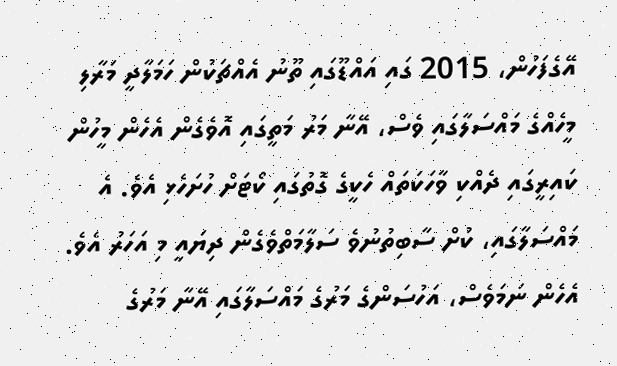އޭގެފަހުން، 2015 ގައި އައްޑޫގައި ތޫނު އެއްޗަކުން ހަމަލާދީ މަރާލި މީހެއްގެ މައްސަލާގައި ވެސް، އޭނާ މަރު މަތީގައި އޮވެގެން އެހެން މީހުން ކައިރީގައި ދެއްކި ވާހަކަތައް ހެކީގެ ގޮތުގައި ކޯޓަށް ހުށަހެޅި އެވެ. އެ މައްސަލާގައި، ކުށް ސާބިތުނުވެ ސަލާމަތްވެގެން ދިޔައީ މި އަހަރު އެވެ. އެހެން ނަމަވެސް، އަހުސަންގެ މަރުގެ މައްސަލާގައި އޭނާ މަރުގެ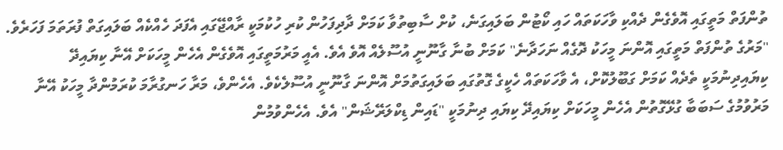ތުންފަތް މަތީގައި އޮވެގެން ދެއްކި ވާހަކަތައް ހައި ކޯޓުން ބަލައިގަނެ، ކުށް ސާބިތުވާ ކަމަށް ދާދިފަހުން ކުރި ހުކުމަކީ ރާއްޖޭގައި އެފަދަ ހެއްކެއް ބަލައިގަތް ފުރަތަމަ ފަހަރެވެ.
"މަރުގެ ތުންފަތް މަތީގައި އޮންނަ މީހަކު ދޮގެއް ނަހަދާނެ" ކަމަށް ބުނާ ގާނޫނީ އުސޫލެއް އޮވެ އެވެ. އެއީ މަރުމަތީގައި އޮވެގެން އެހެން މީހަކަށް އޭނާ ކިޔައިދޭ ކިޔައިދިނުމަކީ ތެދެއް ކަމަށް ގަބޫލުކޮށް، އެ ވާހަކަތައް ހެކީގެ ގޮތުގައި ބަލައިގަތުމަށް އޮންނަ ގާނޫނީ އުސޫލެކެވެ. އެހެންވެ، މަރާ ހަނގުރާމަ ކުރަމުންދާ މީހަކު އޭނާ މަރުވުމުގެ ސަބަބާ ގުޅޭގޮތުން އެހެން މީހަކަށް ކިޔައިދޭ ކިޔައި ދިނުމަކީ "ޑައިން ޑިކްލަރޭޝަން" އެވެ. އެހެންވުމުން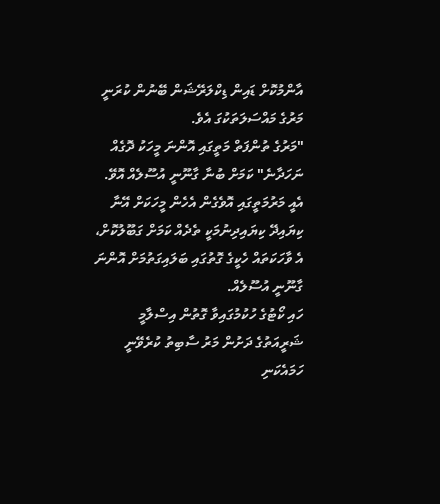އާންމުކޮށް ޑައިން ޑިކްލަރޭޝަން ބޭނުން ކުރަނީ މަރުގެ މައްސަލަތަކުގަ އެވެ.
"މަރުގެ ތުންފަތް މަތީގައި އޮންނަ މީހަކު ދޮގެއް ނަހަދާނެ" ކަމަށް ބުނާ ގާނޫނީ އުސޫލެއް އޮވޭ. އެއީ މަރުމަތީގައި އޮވެގެން އެހެން މީހަކަށް އޭނާ ކިޔައިދޭ ކިޔައިދިނުމަކީ ތެދެއް ކަމަށް ގަބޫލުކޮށް، އެ ވާހަކަތައް ހެކީގެ ގޮތުގައި ބަލައިގަތުމަށް އޮންނަ ގާނޫނީ އުސޫލެއް.
ހައި ކޯޓުގެ ހުކުމުގައިވާ ގޮތުން އިސްލާމީ ޝަރީއަތުގެ ދަށުން މަރު ސާބިތު ކުރެވޭނީ ހަމައެކަނި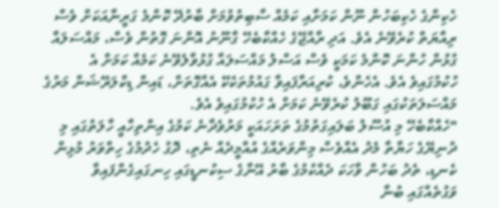ހެކިންގެ ހެކިބަހުން ނޫން ކަމަށާއި ކަމެއް ސާބިތުވުމަށް ބާރުދޭ ކޮންމެ ގަރީނާއަކަށް ވެސް ރިއާޔަތް ކުރެވޭނެ އެވެ. އަދި ރާއްޖޭގެ ހެއްކާބެހޭ ގާނޫނު އޮންނަ ގޮތުން ވެސް، މައްސަލައާ ގުޅުން ހުންނަ ކޮންމެ ކަމަކީ ވެސް އަސްލު މައްސަލައާ ގުޅުވާލެވޭނެ ކަމެއް ކަމަށް އެ ހުކުމުގައިވެ އެވެ. އެހެންވެ، ކުރިއަރާފައިވާ ގައުމުތަކެކޭ އެއްގޮތަށް، ޑައިން ޑިކްލަރޭޝަން މަރުގެ މައްސަލަތަކުގައި ގަބޫލު ކުރެވޭނެ ކަމަށް އެ ހުކުމުގައިވެ އެވެ.
"ހެއްކާބެހޭ މި އުސޫލު ބަލައިގަތުމުގެ ތަރަހައަކީ މަރުވެދާނެ ކަމުގެ އިންތިހާއީ ހާލަތުގައި މި ދުނިޔޭގެ ހަޔާތާ މެދު އެއްވެސް މިންވަރެއްގެ އުއްމީދެއް ނެތި، ދޮގު ހެދުމުގެ ހިތްވަރު މުޅިން ކެނޑި، ތެދު ބަހުން ވާހަކަ ދެއްކުމުގެ ބާރު އޭނާގެ ސިކުނޑީގައި ހިނގައިގެންފައިވާ ވަގުތެއްގައި ބުނާ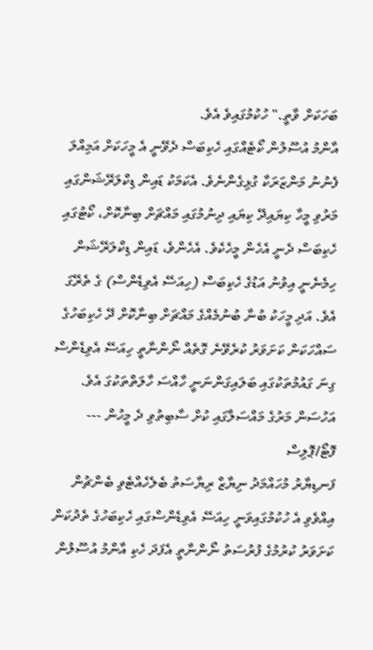ބަހަކަށް ވާތީ." ހުކުމުގައިވެ އެވެ.
އާންމު އުސޫލުން ކޯޓެއްގައި ހެކިބަސް ދެވޭނީ އެ މީހަކަށް އަމިއްލަ ފެނުނު މަންޒަރަކާ ގުޅިގެންނެވެ. އެކަމަކު ޑައިން ޑިކްލަރޭޝަންގައި މަރުވި މީހާ ކިޔައިދޭ ކިޔައި ދިނުމުގައި މައްޗަށް ބިނާކޮށް، ކޯޓުގައި ހެކިބަސް ދެނީ އެހެން މީހެކެވެ. އެހެންވެ، ޑައިން ޑިކްލަރޭޝަން ހިމެނެނީ އިވުނު އަޑުގެ ހެކިބަސް (ހިއަސޭ އެވިޑެންސް) ގެ ތެރޭގަ އެވެ. އަދި މީހަކު ބުނާ ބުނުމެއްގެ މައްޗަށް ބިނާކޮށް ދޭ ހެކިބަހުގެ ސައްހަކަން ކަށަވަރު ކުރެވޭނެ ގޮތެއް ނޯންނާތީ ހިއަސޭ އެވިޑެންސް ގިނަ ގައުމުތަކުގައި ބަލައިގަންނަނީ ހާއްސަ ހާލަތްތަކުގަ އެވެ.
އަހުސަން މަރުގެ މައްސަލާގައި ކުށް ސާބިތުވި ދެ މީހުން --- ފޮޓޯ/ޕޮލިސް
ފަނޑިޔާރު މުހައްމަދު ނިޔާޒް ރިޔާސަތު ބެލެހެއްޓެވި ބެންޗުން އިއްވެވި އެ ހުކުމުގައިވަނީ ހިއަސޭ އެވިޑެންސްގައި ހެކިބަހުގެ ތެދުކަން ކަށަވަރު ކުރުމުގެ ފުރުސަތު ނޯންނާތީ އެފަދަ ހެކި އާންމު އުސޫލުން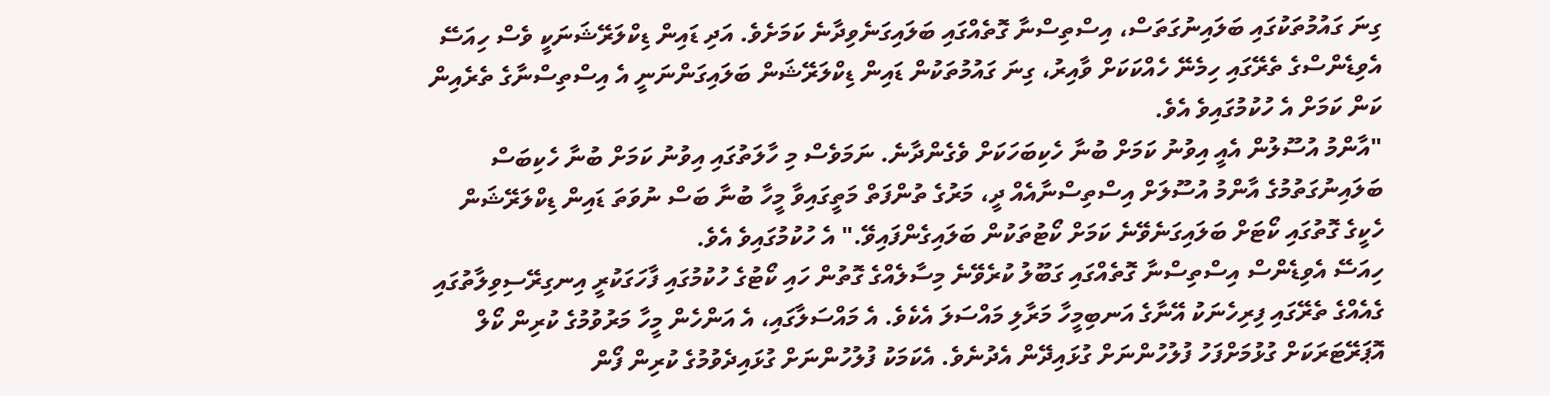ގިނަ ގައުމުތަކުގައި ބަލައިނުގަތަސް، އިސްތިސްނާ ގޮތެއްގައި ބަލައިގަނެވިދާނެ ކަމަށެވެ. އަދި ޑައިން ޑިކްލަރޭޝަނަކީ ވެސް ހިއަސޭ އެވިޑެންސްގެ ތެރޭގައި ހިމެނޭ ހެއްކަކަށް ވާއިރު، ގިނަ ގައުމުތަކުން ޑައިން ޑިކްލަރޭޝަން ބަލައިގަންނަނީ އެ އިސްތިސްނާގެ ތެރެއިން ކަން ކަމަށް އެ ހުކުމުގައިވެ އެވެ.
"އާންމު އުސޫލުން އެއީ އިވުނު ކަމަށް ބުނާ ހެކިބަހަކަށް ވެގެންދާނެ. ނަމަވެސް މި ހާލަތުގައި އިވުނު ކަމަށް ބުނާ ހެކިބަސް ބަލައިނުގަތުމުގެ އާންމު އުސޫލަށް އިސްތިސްނާއެއް ދީ، މަރުގެ ތުންފަތް މަތީގައިވާ މީހާ ބުނާ ބަސް ނުވަތަ ޑައިން ޑިކްލަރޭޝަން ހެކީގެ ގޮތުގައި ކޯޓަށް ބަލައިގަނެވޭނެ ކަމަށް ކޯޓުތަކުން ބަލައިގެންފައިވޭ." އެ ހުކުމުގައިވެ އެވެ.
ހިއަސޭ އެވިޑެންސް އިސްތިސްނާ ގޮތެއްގައި ގަބޫލު ކުރެވޭނެ މިސާލެއްގެ ގޮތުން ހައި ކޯޓުގެ ހުކުމުގައި ފާހަގަކުރީ އިނގިރޭސިވިލާތުގައި ގެއެއްގެ ތެރޭގައި ފިރިހެނަކު އޭނާގެ އަނބިމީހާ މަރާލި މައްސަލަ އެކެވެ. އެ މައްސަލާގައި، އެ އަންހެން މީހާ މަރުވުމުގެ ކުރިން ކޯލް އޮޕަރޭޓަރަކަށް ގުޅުމަށްފަހު ފުލުހުންނަށް ގުޅައިދޭން އެދުނެވެ. އެކަމަކު ފުލުހުންނަށް ގުޅައިދެވުމުގެ ކުރިން ފޯން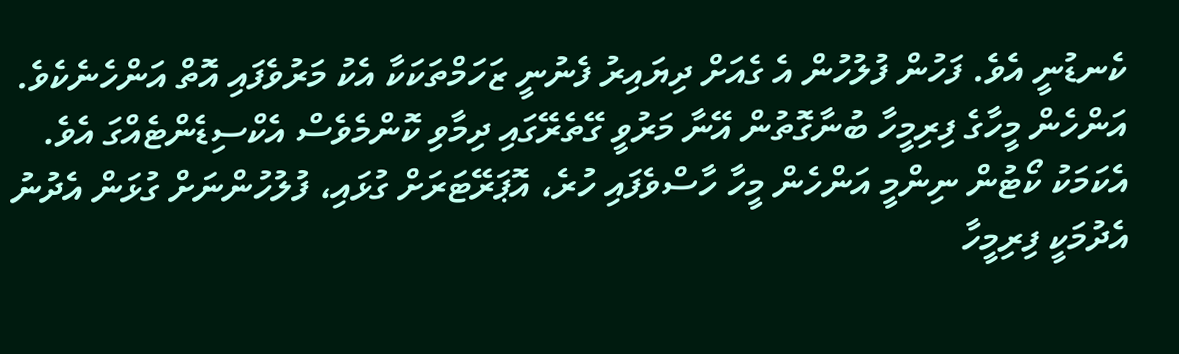ކެނޑުނީ އެވެ. ފަހުން ފުލުހުން އެ ގެއަށް ދިޔައިރު ފެނުނީ ޒަހަމްތަކަކާ އެކު މަރުވެފައި އޮތް އަންހެނެކެވެ.
އަންހެން މީހާގެ ފިރިމީހާ ބުނާގޮތުން އޭނާ މަރުވީ ގޭތެރޭގައި ދިމާވި ކޮންމެވެސް އެކްސިޑެންޓެއްގަ އެވެ. އެކަމަކު ކޯޓުން ނިންމީ އަންހެން މީހާ ހާސްވެފައި ހުރެ، އޮޕަރޭޓަރަށް ގުޅައި، ފުލުހުންނަށް ގުޅަން އެދުނު އެދުމަކީ ފިރިމީހާ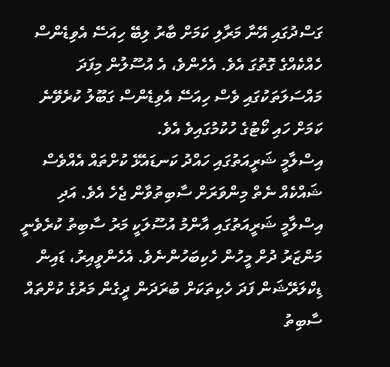ގަސްދުގައި އޭނާ މަރާލި ކަމަށް ބާރު ލިބޭ ހިއަސޭ އެވިޑެންސް ހެއްކެއްގެ ގޮތުގަ އެވެ. އެހެންވެ، އެ އުސޫލުން މިފަދަ މައްސަލަތަކުގައި ވެސް ހިއަސޭ އެވިޑެންސް ގަބޫލު ކުރެވޭނެ ކަމަށް ހައި ކޯޓުގެ ހުކުމުގައިވެ އެވެ.
އިސްލާމީ ޝަރީއަތުގައި ހައްދު ކަނޑައެޅޭ ކުށްތައް އެއްވެސް ޝައްކެއް ނެތް މިންވަރަށް ސާބިތުވާން ޖެހެ އެވެ. އަދި އިސްލާމީ ޝަރީއަތުގައި އާންމު އުސޫލަކީ މަރު ސާބިތު ކުރެވެނީ މަންޒަރު ދުށް މީހުން ހެކިބަހުންނެވެ. އެހެންވީއިރު، ޑައިން ޑިކްލަރޭޝަން ފަދަ ހެކިތަކަށް ބުރަދަން ދީގެން މަރުގެ ކުށްތައް ސާބިތު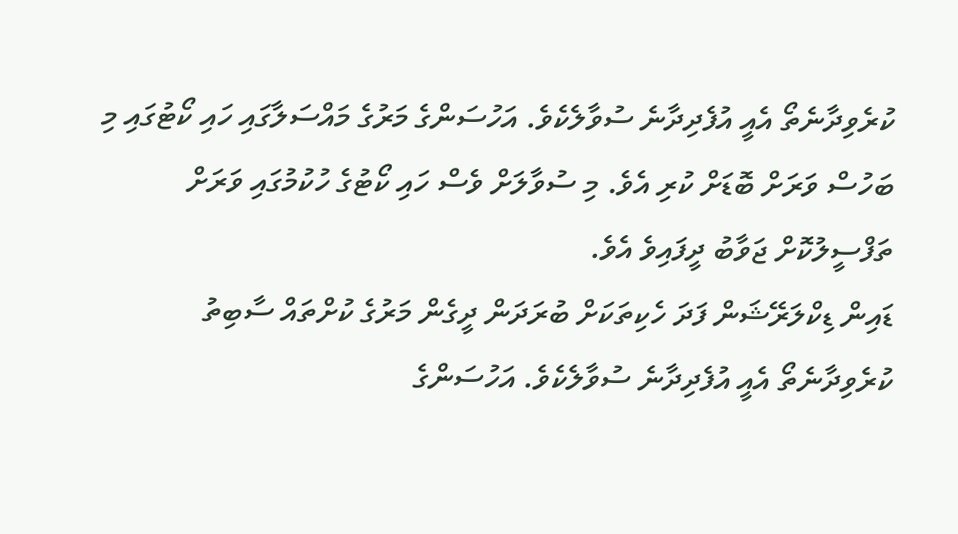ކުރެވިދާނެތޯ އެއީ އުފެދިދާނެ ސުވާލެކެވެ. އަހުސަންގެ މަރުގެ މައްސަލާގައި ހައި ކޯޓުގައި މި ބަހުސް ވަރަށް ބޮޑަށް ކުރި އެވެ. މި ސުވާލަށް ވެސް ހައި ކޯޓުގެ ހުކުމުގައި ވަރަށް ތަފްސީލުކޮށް ޖަވާބު ދީފައިވެ އެވެ.
ޑައިން ޑިކްލަރޭޝަން ފަދަ ހެކިތަކަށް ބުރަދަން ދީގެން މަރުގެ ކުށްތައް ސާބިތު ކުރެވިދާނެތޯ އެއީ އުފެދިދާނެ ސުވާލެކެވެ. އަހުސަންގެ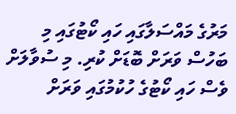މަރުގެ މައްސަލާގައި ހައި ކޯޓުގައި މި ބަހުސް ވަރަށް ބޮޑަށް ކުރި. މި ސުވާލަށް ވެސް ހައި ކޯޓުގެ ހުކުމުގައި ވަރަށް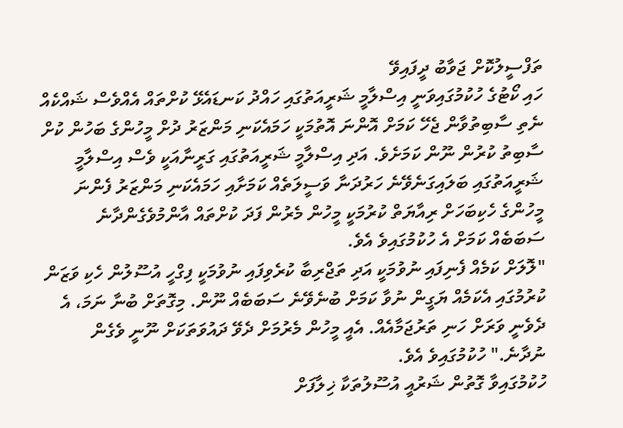ތަފްސީލުކޮށް ޖަވާބު ދީފައިވޭ
ހައި ކޯޓުގެ ހުކުމުގައިވަނީ އިސްލާމީ ޝަރީއަތުގައި ހައްދު ކަނޑައެޅޭ ކުށްތައް އެއްވެސް ޝައްކެއް ނެތި ސާބިތުވާން ޖެހޭ ކަމަށް އޮންނަ އޮތުމަކީ ހަމައެކަނި މަންޒަރު ދުށް މީހުންގެ ބަހުން ކުށް ސާބިތު ކުރުން ނޫން ކަމަށެވެ. އަދި އިސްލާމީ ޝަރީއަތުގައި ގަރީނާއަކީ ވެސް އިސްލާމީ ޝަރީއަތުގައި ބަލައިގަނެވޭނެ ހަރުދަނާ ވަސީލަތެއް ކަމަށާއި ހަމައެކަނި މަންޒަރު ފެންނަ މީހުންގެ ހެކިބަހަށް ރިއާޔަތް ކުރުމަކީ މީހުން މެރުން ފަދަ ކުށްތައް އާންމުވެގެންދާނެ ސަބަބެއް ކަމަށް އެ ހުކުމުގައިވެ އެވެ.
"ލޮލަށް ކަމެއް ފެނިފައި ނުވުމަކީ އަދި ތަޖްރިބާ ކުރެވިފައި ނުވުމަކީ ފިގްހީ އުސޫލުން ހެކި ވަޒަން ކުރުމުގައި އެކަމެއް ޔަގީން ނުވާ ކަމަށް ބުނެވޭނެ ސަބަބެއް ނޫން. މިގޮތަށް ބުނާ ނަމަ، އެ ދެވެނީ ވަރަށް ހަނި ތަރުޖަމާއެއް. އެއީ މީހުން މެރުމަށް ދެވޭ ދައުވަތަކަށް ނޫނީ ވެގެން ނުދާނެ." ހުކުމުގައިވެ އެވެ.
ހުކުމުގައިވާ ގޮތުން ޝަރުއީ އުސޫލުތަކާ ޚިލާފަށް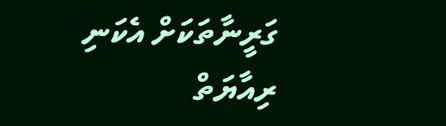ގަރީނާތަކަށް އެކަނި ރިއާޔަތް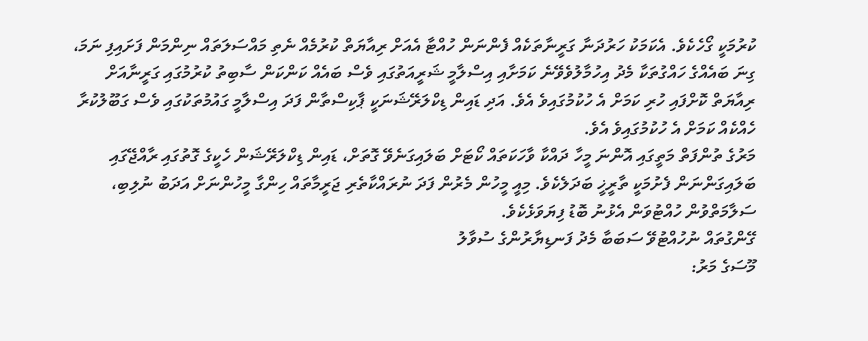ކުރުމަކީ ގޯހެކެވެ. އެކަމަކު ހަރުދަނާ ގަރީނާތަކެއް ފެންނަން ހުއްޓާ އެއަށް ރިއާޔަތް ކުރުމެއް ނެތި މައްސަލަތައް ނިންމަން ފަށައިފި ނަމަ، ގިނަ ބައެއްގެ ހައްގުތަކާ މެދު އިހުމާލުވެވޭނެ ކަމަށާއި އިސްލާމީ ޝަރީއަތުގައި ވެސް ބައެއް ކަންކަން ސާބިތު ކުރުމުގައި ގަރީނާއަށް ރިއާޔަތް ކޮށްފައި ހުރި ކަމަށް އެ ހުކުމުގައިވެ އެވެ. އަދި ޑައިން ޑިކްލަރޭޝަނަކީ ޕާކިސްތާން ފަދަ އިސްލާމީ ގައުމުތަކުގައި ވެސް ގަބޫލުކުރާ ހެއްކެއް ކަމަށް އެ ހުކުމުގައިވެ އެވެ.
މަރުގެ ތުންފަތް މަތީގައި އޮންނަ މީހާ ދައްކާ ވާހަކަތައް ކޯޓަށް ބަލައިގަނެވޭ ގޮތަށް، ޑައިން ޑިކްލަރޭޝަން ހެކީގެ ގޮތުގައި ރާއްޖޭގައި ބަލައިގަންނަން ފެށުމަކީ ތާރީޚީ ބަދަލެކެވެ. މިއީ މީހުން މެރުން ފަދަ ނުރައްކާތެރި ޖަރީމާތައް ހިންގާ މީހުންނަށް އަދަބު ނުލިބި، ސަލާމަތްވުން ހުއްޓުވަން އެޅުނު ބޮޑު ފިޔަވަޅެކެވެ.
ގޭންގުތައް ނުހުއްޓުވޭ ސަބަބާ މެދު ފަނޑިޔާރުންގެ ސުވާލު
މޫސަގެ މަރު: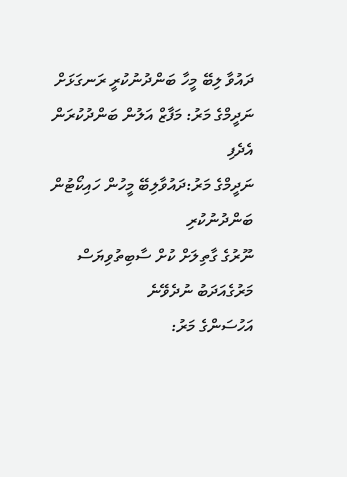ދައުވާ ލިބޭ މީހާ ބަންދުނުކުރީ ރަނގަޅަށް
ނަދީމްގެ މަރު: މަފާޒް އަލުން ބަންދުކުރަން އެދެފި
ނަދީމްގެ މަރު:ދައުވާލިބޭ މީހުން ހައިކޯޓުން ބަންދުނުކުރި
ނޫރުގެ ގާތިލަށް ކުށް ސާބިތުވިޔަސް މަރުގެއަދަބު ނުދެވޭނެ
އަހުސަންގެ މަރު: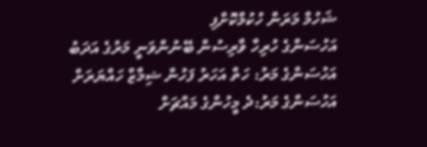ޝަހުމް މަރަން ހުކުމްކޮށްފި
އަހުސަންގެ ހުރިހާ ވާރިސުން ބޭނުންވަނީ މަރުގެ އަދަބު
އަހުސަންގެ މަރު: ހަތް އަހަރު ފަހުން ޝިމާޒް ހައްޔަރަށް
އަހުސަންގެ މަރު:ދެ މީހުންގެ މައްޗަށް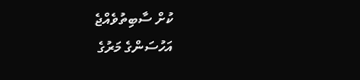ކުށް ސާބިތުވެއްޖެ
އަހުސަންގެ މަރުގެ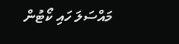މައްސަލަ ހައި ކޯޓުން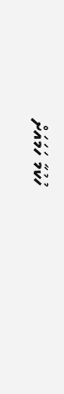ހުކުމާ ހަމައަށް